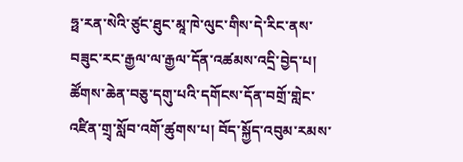ཧྥ་རན་སེའི་ཙུང་ཐུང་མཱ་ཁེ་ལུང་གིས་དེ་རིང་ནས་བཟུང་རང་རྒྱལ་ལ་རྒྱལ་དོན་འཚམས་འདྲི་བྱེད་པ། ཚོགས་ཆེན་བཅུ་དགུ་པའི་དགོངས་དོན་བགྲོ་གླེང་འཛིན་གྲྭ་སློབ་འགོ་ཚུགས་པ། བོད་སྐྱོད་འབུམ་རམས་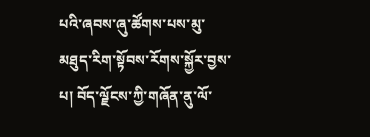པའི་ཞབས་ཞུ་ཚོགས་པས་མུ་མཐུད་རིག་སྟོབས་རོགས་སྐྱོར་བྱས་པ། བོད་ལྗོངས་ཀྱི་གཞོན་ནུ་ལོ་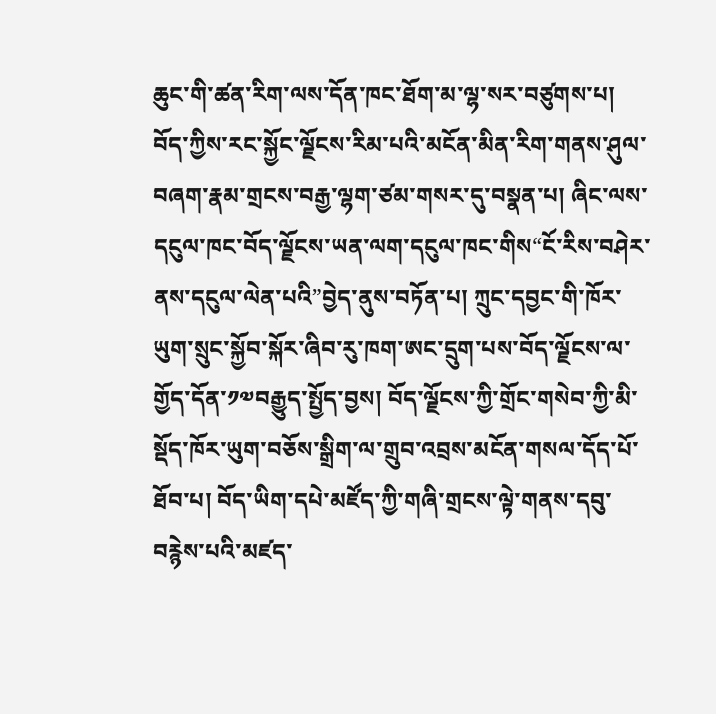ཆུང་གི་ཚན་རིག་ལས་དོན་ཁང་ཐོག་མ་ལྷ་སར་བཙུགས་པ། བོད་ཀྱིས་རང་སྐྱོང་ལྗོངས་རིམ་པའི་མངོན་མིན་རིག་གནས་ཤུལ་བཞག་རྣམ་གྲངས་བརྒྱ་ལྷག་ཙམ་གསར་དུ་བསྣན་པ། ཞིང་ལས་དངུལ་ཁང་བོད་ལྗོངས་ཡན་ལག་དངུལ་ཁང་གིས“ངོ་རིས་བཤེར་ནས་དངུལ་ལེན་པའི”བྱེད་ནུས་བཏོན་པ། ཀྲུང་དབྱང་གི་ཁོར་ཡུག་སྲུང་སྐྱོབ་སྐོར་ཞིབ་རུ་ཁག་ཨང་དྲུག་པས་བོད་ལྗོངས་ལ་གྱོད་དོན་༡༧བརྒྱུད་སྤྱོད་བྱས། བོད་ལྗོངས་ཀྱི་གྲོང་གསེབ་ཀྱི་མི་སྡོད་ཁོར་ཡུག་བཅོས་སྒྲིག་ལ་གྲུབ་འབྲས་མངོན་གསལ་དོད་པོ་ཐོབ་པ། བོད་ཡིག་དཔེ་མཛོད་ཀྱི་གཞི་གྲངས་ལྟེ་གནས་དབུ་བརྙེས་པའི་མཛད་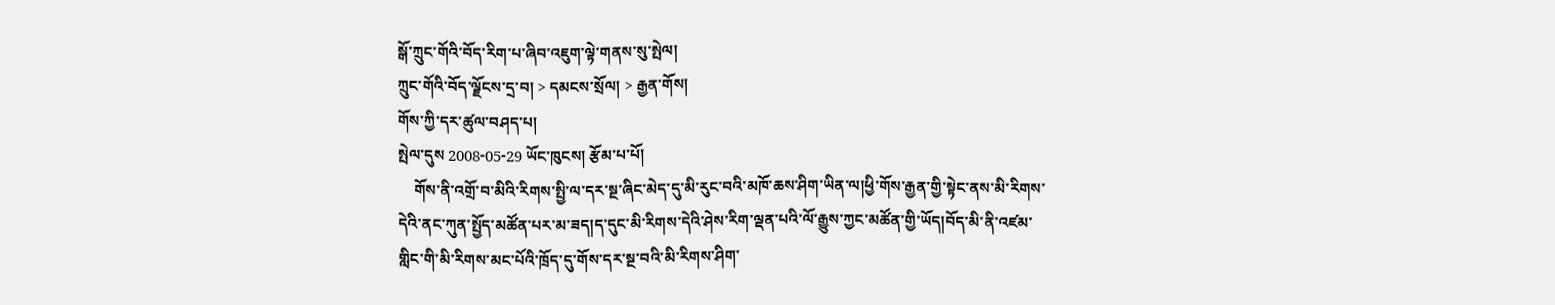སྒོ་ཀྲུང་གོའི་བོད་རིག་པ་ཞིབ་འཇུག་ལྟེ་གནས་སུ་སྤེལ།
ཀྲུང་གོའི་བོད་ལྗོངས་དྲ་བ། > དམངས་སྲོལ། > རྒྱན་གོས།
གོས་ཀྱི་དར་ཚུལ་བཤད་པ།
སྤེལ་དུས 2008-05-29 ཡོང་ཁུངས། རྩོམ་པ་པོ།
    གོས་ནི་འགྲོ་བ་མིའི་རིགས་སྤྱི་ལ་དར་སྔ་ཞིང་མེད་དུ་མི་རུང་བའི་མཁོ་ཆས་ཤིག་ཡིན་ལ།ཕྱི་གོས་རྒྱན་གྱི་སྟེང་ནས་མི་རིགས་དེའི་ནང་ཀུན་སྤྱོད་མཚོན་པར་མ་ཟད།ད་དུང་མི་རིགས་དེའི་ཤེས་རིག་ལྡན་པའི་ལོ་རྒྱུས་ཀྱང་མཚོན་གྱི་ཡོད།བོད་མི་ནི་འཛམ་གླིང་གི་མི་རིགས་མང་པོའི་ཁྲོད་དུ་གོས་དར་སྔ་བའི་མི་རིགས་ཤིག་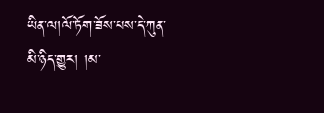ཡིན་ལ།ལོ་ཏོག་ཟོས་པས་དེ་ཀུན་མི་ཉིད་གྱུར། །མ་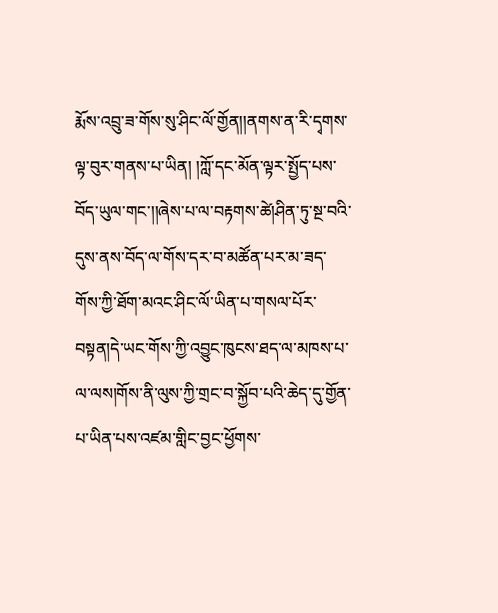རྨོས་འབྲུ་ཟ་གོས་སུ་ཤིང་ལོ་གྱོན།།ནགས་ན་རི་དྭགས་ལྟ་བུར་གནས་པ་ཡིན། །ཀློ་དང་མོན་ལྟར་སྤྱོད་པས་བོད་ཡུལ་གང་།།ཞེས་པ་ལ་བརྟགས་ཚེ།ཤིན་ཏུ་སྔ་བའི་དུས་ནས་བོད་ལ་གོས་དར་བ་མཚོན་པར་མ་ཟད་གོས་ཀྱི་ཐོག་མའང་ཤིང་ལོ་ཡིན་པ་གསལ་པོར་བསྟན།དེ་ཡང་གོས་ཀྱི་འབྱུང་ཁུངས་ཐད་ལ་མཁས་པ་ལ་ལས།གོས་ནི་ལུས་ཀྱི་གྲང་བ་སྐྱོབ་པའི་ཆེད་དུ་གྱོན་པ་ཡིན་པས་འཛམ་གླིང་བྱང་ཕྱོགས་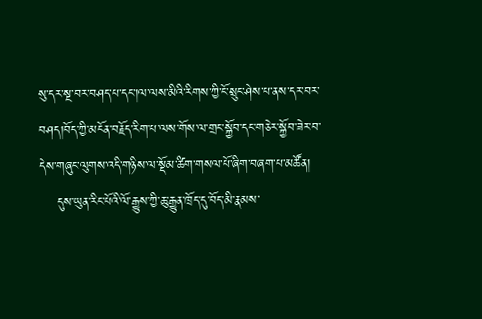སུ་དར་སྔ་བར་བཤད་པ་དང་།ལ་ལས་མིའི་རིགས་ཀྱི་ངོ་སྲུང་ཤེས་པ་ནས་དར་བར་བཤད།བོད་ཀྱི་མངོན་བརྗོད་རིག་པ་ལས་གོས་ལ་གྲང་སྐྱོབ་དང་གཅེར་སྐྱོབ་ཟེར་བ་དེས་གཞུང་ལུགས་འདི་གཉིས་ལ་སྡོམ་ཚིག་གསལ་པོ་ཞིག་བཞག་པ་མཚོན།
    དུས་ཡུན་རིང་པོའི་ལོ་རྒྱུས་ཀྱི་ཆུ་རྒྱུན་ཁྲོད་དུ་བོད་མི་རྣམས་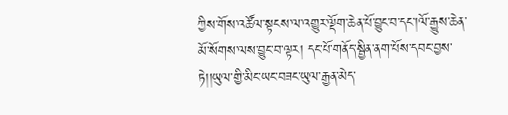ཀྱིས་གོས་འཚོལ་སྟངས་ལ་འགྱུར་ལྡོག་ཆེན་པོ་བྱུང་བ་དང་།ལོ་རྒྱུས་ཆེན་མོ་སོགས་ལས་བྱུང་བ་ལྟར། དང་པོ་གནོད་སྦྱིན་ནག་པོས་དབང་བྱས་ཏེ།།ཡུལ་གྱི་མིང་ཡང་བཟང་ཡུལ་རྒྱན་མེད་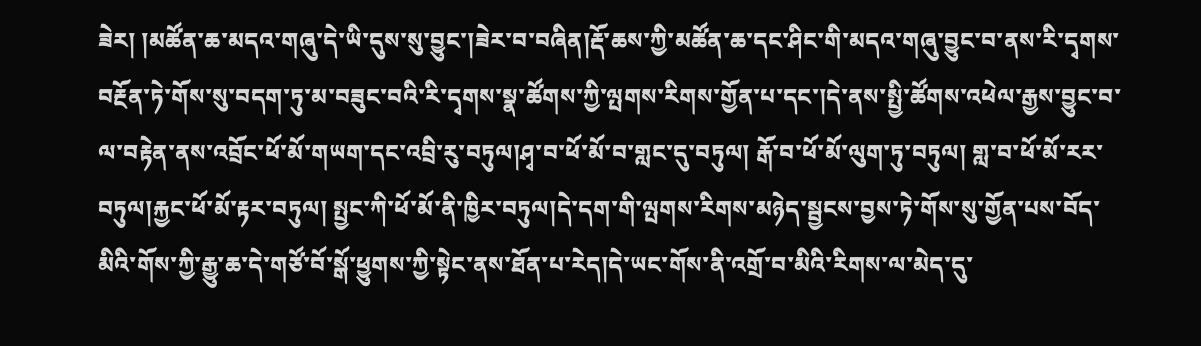ཟེར། །མཚོན་ཆ་མདའ་གཞུ་དེ་ཡི་དུས་སུ་བྱུང་།ཟེར་བ་བཞིན།རྡོ་ཆས་ཀྱི་མཚོན་ཆ་དང་ཤིང་གི་མདའ་གཞུ་བྱུང་བ་ནས་རི་དྭགས་བརྔོན་ཏེ་གོས་སུ་བདག་ཏུ་མ་བཟུང་བའི་རི་དྭགས་སྣ་ཚོགས་ཀྱི་ལྤགས་རིགས་གྱོན་པ་དང་།དེ་ནས་སྤྱི་ཚོགས་འཕེལ་རྒྱས་བྱུང་བ་ལ་བརྟེན་ནས་འབྲོང་ཕོ་མོ་གཡག་དང་འབྲི་རུ་བཏུལ།ཤྭ་བ་ཕོ་མོ་བ་གླང་དུ་བཏུལ། རྒོ་བ་ཕོ་མོ་ལུག་ཏུ་བཏུལ། གླ་བ་ཕོ་མོ་རར་བཏུལ།རྐྱང་ཕོ་མོ་རྟར་བཏུལ། སྤྱང་ཀི་ཕོ་མོ་ནི་ཁྱིར་བཏུལ།དེ་དག་གི་ལྤགས་རིགས་མཉེད་སྦྱངས་བྱས་ཏེ་གོས་སུ་གྱོན་པས་བོད་མིའི་གོས་ཀྱི་རྒྱུ་ཆ་དེ་གཙོ་བོ་སྒོ་ཕྱུགས་ཀྱི་སྟེང་ནས་ཐོན་པ་རེད།དེ་ཡང་གོས་ནི་འགྲོ་བ་མིའི་རིགས་ལ་མེད་དུ་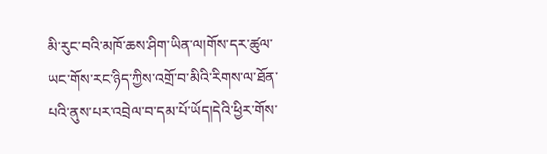མི་རུང་བའི་མཁོ་ཆས་ཤིག་ཡིན་ལ།གོས་དར་ཚུལ་ཡང་གོས་རང་ཉིད་ཀྱིས་འགྲོ་བ་མིའི་རིགས་ལ་ཐོན་པའི་ནུས་པར་འབྲེལ་བ་དམ་པོ་ཡོད།དེའི་ཕྱིར་གོས་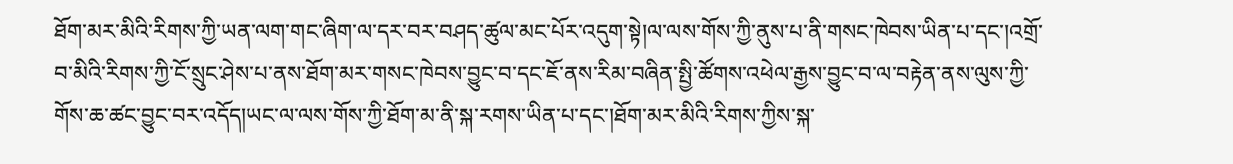ཐོག་མར་མིའི་རིགས་ཀྱི་ཡན་ལག་གང་ཞིག་ལ་དར་བར་བཤད་ཚུལ་མང་པོར་འདུག་སྟེ།ལ་ལས་གོས་ཀྱི་ནུས་པ་ནི་གསང་ཁེབས་ཡིན་པ་དང་།འགྲོ་བ་མིའི་རིགས་ཀྱི་ངོ་སྲུང་ཤེས་པ་ནས་ཐོག་མར་གསང་ཁེབས་བྱུང་བ་དང་ཇོ་ནས་རིམ་བཞིན་སྤྱི་ཚོགས་འཕེལ་རྒྱས་བྱུང་བ་ལ་བརྟེན་ནས་ལུས་ཀྱི་གོས་ཆ་ཚང་བྱུང་བར་འདོད།ཡང་ལ་ལས་གོས་ཀྱི་ཐོག་མ་ནི་སྐ་རགས་ཡིན་པ་དང་།ཐོག་མར་མིའི་རིགས་ཀྱིས་སྐ་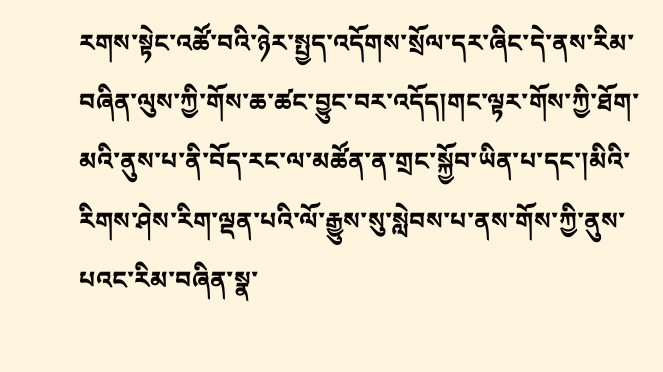རགས་སྟེང་འཚོ་བའི་ཉེར་སྤྱད་འདོགས་སྲོལ་དར་ཞིང་དེ་ནས་རིམ་བཞིན་ལུས་ཀྱི་གོས་ཆ་ཚང་བྱུང་བར་འདོད།གང་ལྟར་གོས་ཀྱི་ཐོག་མའི་ནུས་པ་ནི་བོད་རང་ལ་མཚོན་ན་གྲང་སྐྱོབ་ཡིན་པ་དང་།མིའི་རིགས་ཤེས་རིག་ལྡན་པའི་ལོ་རྒྱུས་སུ་སླེབས་པ་ནས་གོས་ཀྱི་ནུས་པའང་རིམ་བཞིན་སྣ་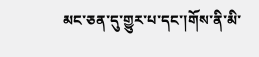མང་ཅན་དུ་གྱུར་པ་དང་།གོས་ནི་མི་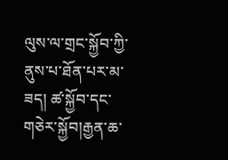ལུས་ལ་གྲང་སྐྱོབ་ཀྱི་ནུས་པ་ཐོན་པར་མ་ཟད། ཚ་སྐྱོབ་དང་གཅེར་སྐྱོབ།རྒྱན་ཆ་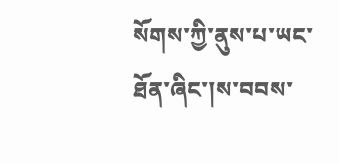སོགས་ཀྱི་ནུས་པ་ཡང་ཐོན་ཞིང་།ས་བབས་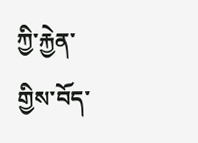ཀྱི་རྐྱེན་གྱིས་བོད་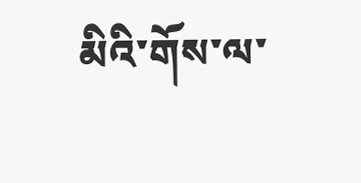མིའི་གོས་ལ་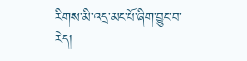རིགས་མི་འདྲ་མང་པོ་ཞིག་བྱུང་བ་རེད།